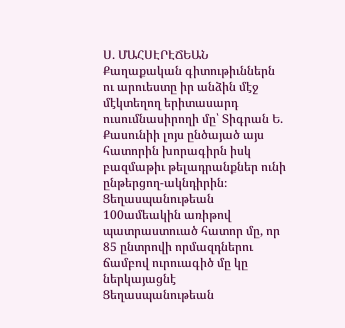Ս. ՄԱՀՍԷՐԷՃԵԱՆ
Քաղաքական գիտութիւններն ու արուեստը իր անձին մէջ մէկտեղող երիտասարդ ուսումնասիրողի մը՝ Տիգրան Ե. Քասունիի լոյս ընծայած այս հատորին խորագիրն իսկ բազմաթիւ թելադրանքներ ունի ընթերցող-ակնդիրին։ Ցեղասպանութեան 100ամեակին առիթով պատրաստուած հատոր մը, որ 85 ընտրովի որմազդներու ճամբով ուրուագիծ մը կը ներկայացնէ Ցեղասպանութեան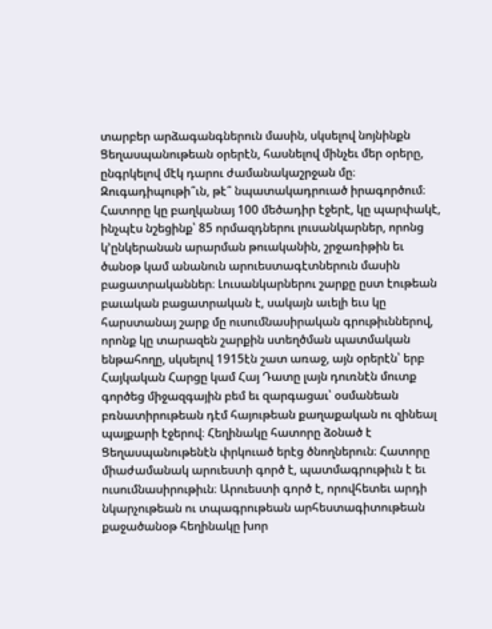տարբեր արձագանգներուն մասին, սկսելով նոյնինքն Ցեղասպանութեան օրերէն, հասնելով մինչեւ մեր օրերը, ընգրկելով մէկ դարու ժամանակաշրջան մը։
Զուգադիպութի՞ւն, թէ՞ նպատակադրուած իրագործում։ Հատորը կը բաղկանայ 100 մեծադիր էջերէ, կը պարփակէ, ինչպէս նշեցինք՝ 85 որմազդներու լուսանկարներ, որոնց կ’ընկերանան արարման թուականին, շրջառիթին եւ ծանօթ կամ անանուն արուեստագէտներուն մասին բացատրականներ։ Լուսանկարներու շարքը ըստ էութեան բաւական բացատրական է, սակայն աւելի եւս կը հարստանայ շարք մը ուսումնասիրական գրութիւններով, որոնք կը տարազեն շարքին ստեղծման պատմական ենթահողը, սկսելով 1915էն շատ առաջ, այն օրերէն՝ երբ Հայկական Հարցը կամ Հայ Դատը լայն դուռնէն մուտք գործեց միջազգային բեմ եւ զարգացաւ՝ օսմանեան բռնատիրութեան դէմ հայութեան քաղաքական ու զինեալ պայքարի էջերով։ Հեղինակը հատորը ձօնած է Ցեղասպանութենէն փրկուած երէց ծնողներուն։ Հատորը միաժամանակ արուեստի գործ է, պատմագրութիւն է եւ ուսումնասիրութիւն։ Արուեստի գործ է, որովհետեւ արդի նկարչութեան ու տպագրութեան արհեստագիտութեան քաջածանօթ հեղինակը խոր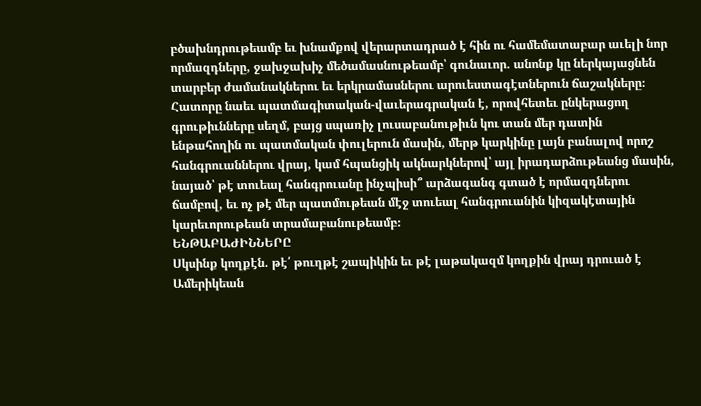բծախնդրութեամբ եւ խնամքով վերարտադրած է հին ու համեմատաբար աւելի նոր որմազդները, ջախջախիչ մեծամասնութեամբ՝ գունաւոր. անոնք կը ներկայացնեն տարբեր ժամանակներու եւ երկրամասներու արուեստագէտներուն ճաշակները։ Հատորը նաեւ պատմագիտական-վաւերագրական է, որովհետեւ ընկերացող գրութիւնները սեղմ, բայց սպառիչ լուսաբանութիւն կու տան մեր դատին ենթահողին ու պատմական փուլերուն մասին, մերթ կարկինը լայն բանալով որոշ հանգրուաններու վրայ, կամ հպանցիկ ակնարկներով՝ այլ իրադարձութեանց մասին, նայած՝ թէ տուեալ հանգրուանը ինչպիսի՞ արձագանգ գտած է որմազդներու ճամբով, եւ ոչ թէ մեր պատմութեան մէջ տուեալ հանգրուանին կիզակէտային կարեւորութեան տրամաբանութեամբ։
ԵՆԹԱԲԱԺԻՆՆԵՐԸ
Սկսինք կողքէն. թէ՛ թուղթէ շապիկին եւ թէ լաթակազմ կողքին վրայ դրուած է Ամերիկեան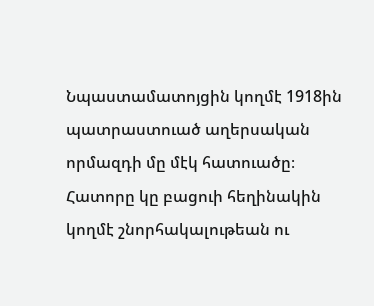Նպաստամատոյցին կողմէ 1918ին պատրաստուած աղերսական որմազդի մը մէկ հատուածը։ Հատորը կը բացուի հեղինակին կողմէ շնորհակալութեան ու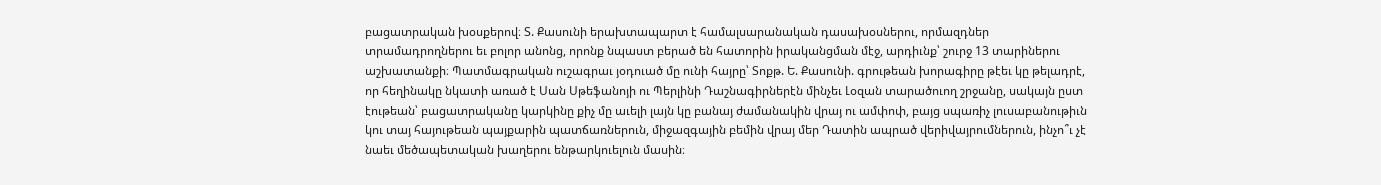բացատրական խօսքերով։ Տ. Քասունի երախտապարտ է համալսարանական դասախօսներու, որմազդներ տրամադրողներու եւ բոլոր անոնց, որոնք նպաստ բերած են հատորին իրականցման մէջ, արդիւնք՝ շուրջ 13 տարիներու աշխատանքի։ Պատմագրական ուշագրաւ յօդուած մը ունի հայրը՝ Տոքթ. Ե. Քասունի. գրութեան խորագիրը թէեւ կը թելադրէ, որ հեղինակը նկատի առած է Սան Սթեֆանոյի ու Պերլինի Դաշնագիրներէն մինչեւ Լօզան տարածուող շրջանը, սակայն ըստ էութեան՝ բացատրականը կարկինը քիչ մը աւելի լայն կը բանայ ժամանակին վրայ ու ամփոփ, բայց սպառիչ լուսաբանութիւն կու տայ հայութեան պայքարին պատճառներուն, միջազգային բեմին վրայ մեր Դատին ապրած վերիվայրումներուն, ինչո՞ւ չէ նաեւ մեծապետական խաղերու ենթարկուելուն մասին։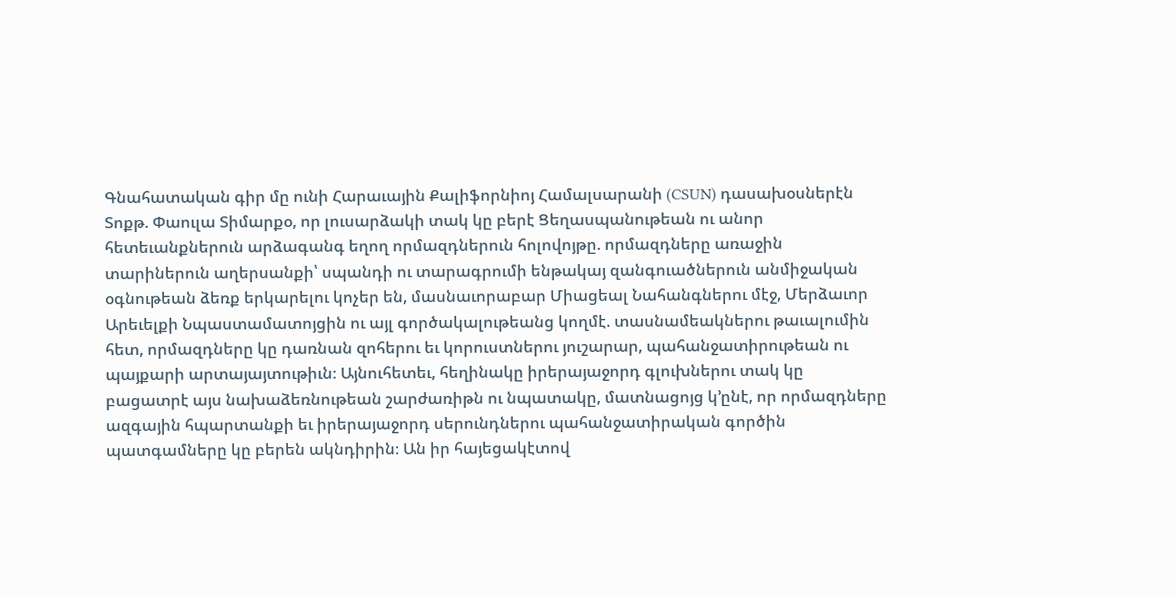Գնահատական գիր մը ունի Հարաւային Քալիֆորնիոյ Համալսարանի (CSUN) դասախօսներէն Տոքթ. Փաուլա Տիմարքօ, որ լուսարձակի տակ կը բերէ Ցեղասպանութեան ու անոր հետեւանքներուն արձագանգ եղող որմազդներուն հոլովոյթը. որմազդները առաջին տարիներուն աղերսանքի՝ սպանդի ու տարագրումի ենթակայ զանգուածներուն անմիջական օգնութեան ձեռք երկարելու կոչեր են, մասնաւորաբար Միացեալ Նահանգներու մէջ, Մերձաւոր Արեւելքի Նպաստամատոյցին ու այլ գործակալութեանց կողմէ. տասնամեակներու թաւալումին հետ, որմազդները կը դառնան զոհերու եւ կորուստներու յուշարար, պահանջատիրութեան ու պայքարի արտայայտութիւն։ Այնուհետեւ, հեղինակը իրերայաջորդ գլուխներու տակ կը բացատրէ այս նախաձեռնութեան շարժառիթն ու նպատակը, մատնացոյց կ’ընէ, որ որմազդները ազգային հպարտանքի եւ իրերայաջորդ սերունդներու պահանջատիրական գործին պատգամները կը բերեն ակնդիրին։ Ան իր հայեցակէտով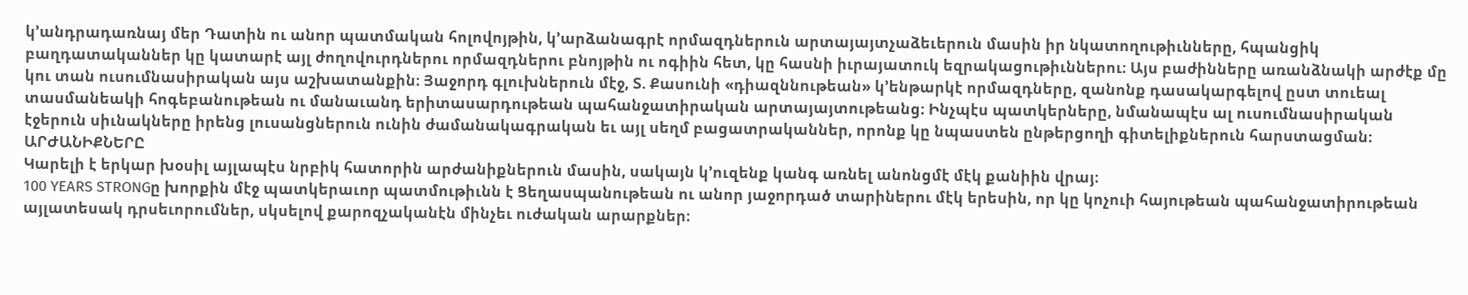կ’անդրադառնայ մեր Դատին ու անոր պատմական հոլովոյթին, կ’արձանագրէ որմազդներուն արտայայտչաձեւերուն մասին իր նկատողութիւնները, հպանցիկ բաղդատականներ կը կատարէ այլ ժողովուրդներու որմազդներու բնոյթին ու ոգիին հետ, կը հասնի իւրայատուկ եզրակացութիւններու։ Այս բաժինները առանձնակի արժէք մը կու տան ուսումնասիրական այս աշխատանքին։ Յաջորդ գլուխներուն մէջ, Տ. Քասունի «դիազննութեան» կ’ենթարկէ որմազդները, զանոնք դասակարգելով ըստ տուեալ տասմանեակի հոգեբանութեան ու մանաւանդ երիտասարդութեան պահանջատիրական արտայայտութեանց։ Ինչպէս պատկերները, նմանապէս ալ ուսումնասիրական էջերուն սիւնակները իրենց լուսանցներուն ունին ժամանակագրական եւ այլ սեղմ բացատրականներ, որոնք կը նպաստեն ընթերցողի գիտելիքներուն հարստացման։
ԱՐԺԱՆԻՔՆԵՐԸ
Կարելի է երկար խօսիլ այլապէս նրբիկ հատորին արժանիքներուն մասին, սակայն կ’ուզենք կանգ առնել անոնցմէ մէկ քանիին վրայ։
100 YEARS STRONGը խորքին մէջ պատկերաւոր պատմութիւնն է Ցեղասպանութեան ու անոր յաջորդած տարիներու մէկ երեսին, որ կը կոչուի հայութեան պահանջատիրութեան այլատեսակ դրսեւորումներ, սկսելով քարոզչականէն մինչեւ ուժական արարքներ։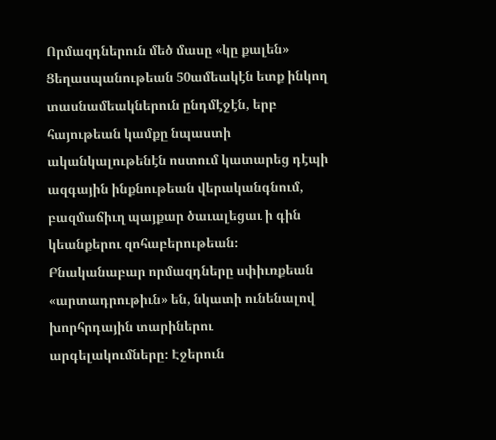Որմազդներուն մեծ մասը «կը քալեն» Ցեղասպանութեան 50ամեակէն ետք ինկող տասնամեակներուն ընդմէջէն, երբ հայութեան կամքը նպաստի ականկալութենէն ոստում կատարեց դէպի ազգային ինքնութեան վերականգնում, բազմաճիւղ պայքար ծաւալեցաւ ի գին կեանքերու զոհաբերութեան։ Բնականաբար որմազդները սփիւռքեան «արտադրութիւն» են, նկատի ունենալով խորհրդային տարիներու արգելակումները։ Էջերուն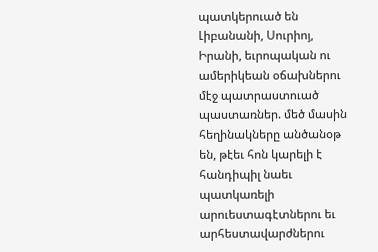պատկերուած են Լիբանանի, Սուրիոյ, Իրանի, եւրոպական ու ամերիկեան օճախներու մէջ պատրաստուած պաստառներ. մեծ մասին հեղինակները անծանօթ են, թէեւ հոն կարելի է հանդիպիլ նաեւ պատկառելի արուեստագէտներու եւ արհեստավարժներու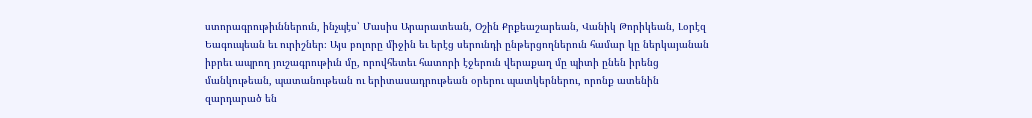ստորագրութիւններուն, ինչպէս՝ Մասիս Արարատեան, Օշին Քրքեաշարեան, Վանիկ Թորիկեան, Լօրէզ Եագուպեան եւ ուրիշներ։ Այս բոլորը միջին եւ երէց սերունդի ընթերցողներուն համար կը ներկայանան իբրեւ ապրող յուշագրութիւն մը, որովհետեւ հատորի էջերուն վերաքաղ մը պիտի ընեն իրենց մանկութեան, պատանութեան ու երիտասադրութեան օրերու պատկերներու, որոնք ատենին զարդարած են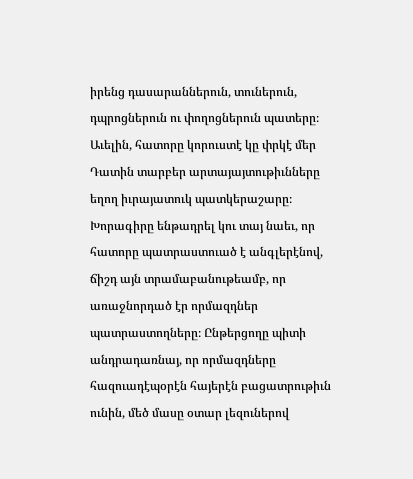իրենց դասարաններուն, տուներուն, դպրոցներուն ու փողոցներուն պատերը։ Աւելին, հատորը կորուստէ կը փրկէ մեր Դատին տարբեր արտայայտութիւնները եղող իւրայատուկ պատկերաշարը։
Խորագիրը ենթադրել կու տայ նաեւ, որ հատորը պատրաստուած է անգլերէնով, ճիշդ այն տրամաբանութեամբ, որ առաջնորդած էր որմազդներ պատրաստողները։ Ընթերցողը պիտի անդրադառնայ, որ որմազդները հազուադէպօրէն հայերէն բացատրութիւն ունին, մեծ մասը օտար լեզուներով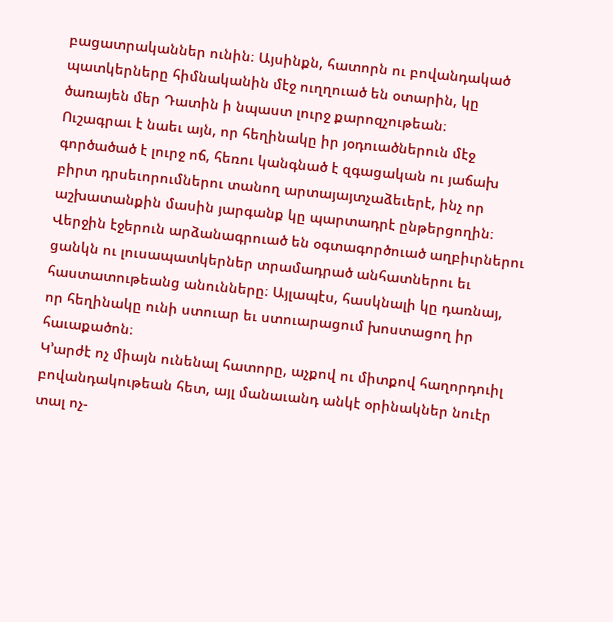բացատրականներ ունին։ Այսինքն, հատորն ու բովանդակած պատկերները հիմնականին մէջ ուղղուած են օտարին, կը ծառայեն մեր Դատին ի նպաստ լուրջ քարոզչութեան։
Ուշագրաւ է նաեւ այն, որ հեղինակը իր յօդուածներուն մէջ գործածած է լուրջ ոճ, հեռու կանգնած է զգացական ու յաճախ բիրտ դրսեւորումներու տանող արտայայտչաձեւերէ, ինչ որ աշխատանքին մասին յարգանք կը պարտադրէ ընթերցողին։
Վերջին էջերուն արձանագրուած են օգտագործուած աղբիւրներու ցանկն ու լուսապատկերներ տրամադրած անհատներու եւ հաստատութեանց անունները։ Այլապէս, հասկնալի կը դառնայ, որ հեղինակը ունի ստուար եւ ստուարացում խոստացող իր հաւաքածոն։
Կ’արժէ ոչ միայն ունենալ հատորը, աչքով ու միտքով հաղորդուիլ բովանդակութեան հետ, այլ մանաւանդ անկէ օրինակներ նուէր տալ ոչ-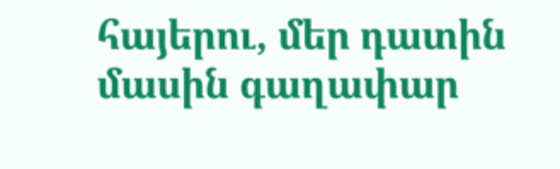հայերու, մեր դատին մասին գաղափար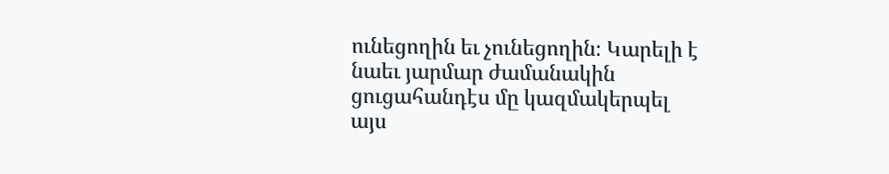ունեցողին եւ չունեցողին։ Կարելի է նաեւ յարմար ժամանակին ցուցահանդէս մը կազմակերպել այս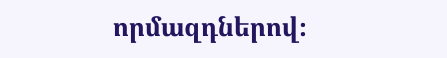որմազդներով։